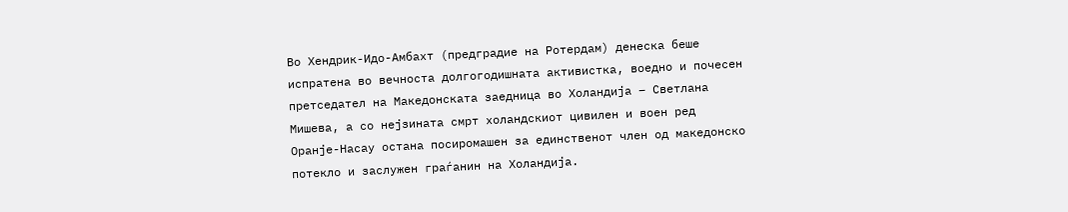Во Хендрик-Идо-Амбахт (предградие на Ротердам) денеска беше испратена во вечноста долгогодишната активистка, воедно и почесен претседател на Македонската заедница во Холандија – Светлана Мишева, а со нејзината смрт холандскиот цивилен и воен ред Оранје-Насау остана посиромашен за единственот член од македонско потекло и заслужен граѓанин на Холандија.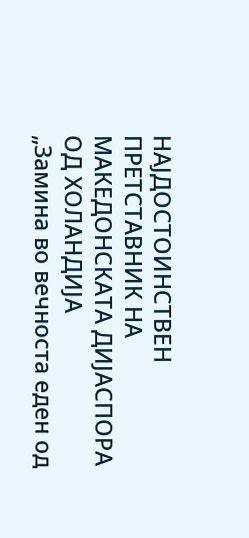НАЈДОСТОИНСТВЕН ПРЕТСТАВНИК НА МАКЕДОНСКАТА ДИЈАСПОРА ОД ХОЛАНДИЈА
„Замина во вечноста еден од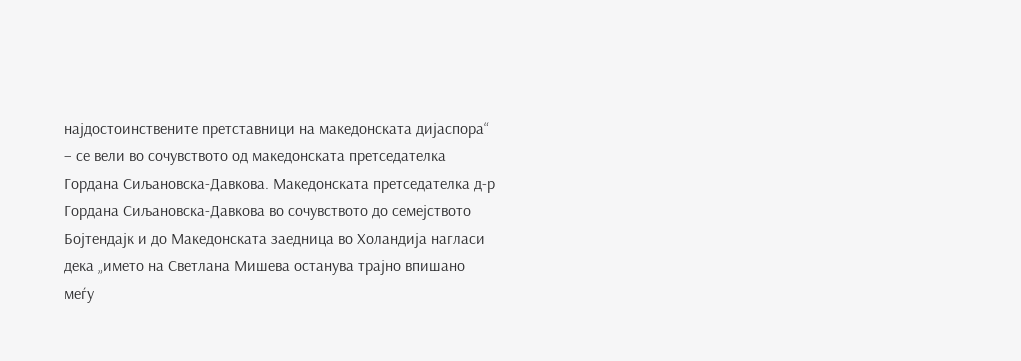најдостоинствените претставници на македонската дијаспора“ – се вели во сочувството од македонската претседателка Гордана Сиљановска-Давкова. Македонската претседателка д-р Гордана Сиљановска-Давкова во сочувството до семејството Бојтендајк и до Македонската заедница во Холандија нагласи дека „името на Светлана Мишева останува трајно впишано меѓу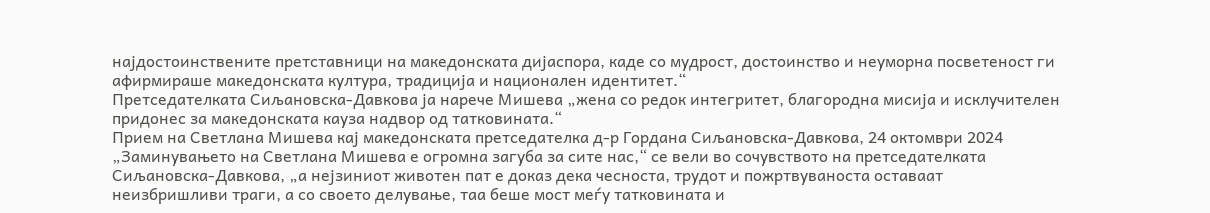најдостоинствените претставници на македонската дијаспора, каде со мудрост, достоинство и неуморна посветеност ги афирмираше македонската култура, традиција и национален идентитет.“
Претседателката Сиљановска-Давкова ја нарече Мишева „жена со редок интегритет, благородна мисија и исклучителен придонес за македонската кауза надвор од татковината.“
Прием на Светлана Мишева кај македонската претседателка д-р Гордана Сиљановска-Давкова, 24 октомври 2024
„Заминувањето на Светлана Мишева е огромна загуба за сите нас,“ се вели во сочувството на претседателката Сиљановска-Давкова, „а нејзиниот животен пат е доказ дека чесноста, трудот и пожртвуваноста оставаат неизбришливи траги, а со своето делување, таа беше мост меѓу татковината и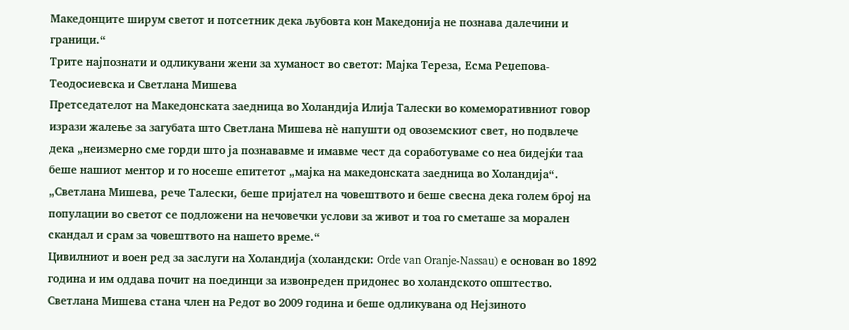Македонците ширум светот и потсетник дека љубовта кон Македонија не познава далечини и граници.“
Трите најпознати и одликувани жени за хуманост во светот: Мајка Тереза, Есма Реџепова-Теодосиевска и Светлана Мишева
Претседателот на Македонската заедница во Холандија Илија Талески во комеморативниот говор изрази жалење за загубата што Светлана Мишева нѐ напушти од овоземскиот свет, но подвлече дека „неизмерно сме горди што ја познававме и имавме чест да соработуваме со неа бидејќи таа беше нашиот ментор и го носеше епитетот „мајка на македонската заедница во Холандија“. „Светлана Мишева, рече Талески, беше пријател на човештвото и беше свесна дека голем број на популации во светот се подложени на нечовечки услови за живот и тоа го сметаше за морален скандал и срам за човештвото на нашето време.“
Цивилниот и воен ред за заслуги на Холандија (холандски: Orde van Oranje-Nassau) е основан во 1892 година и им оддава почит на поединци за извонреден придонес во холандското општество. Светлана Мишева стана член на Редот во 2009 година и беше одликувана од Нејзиното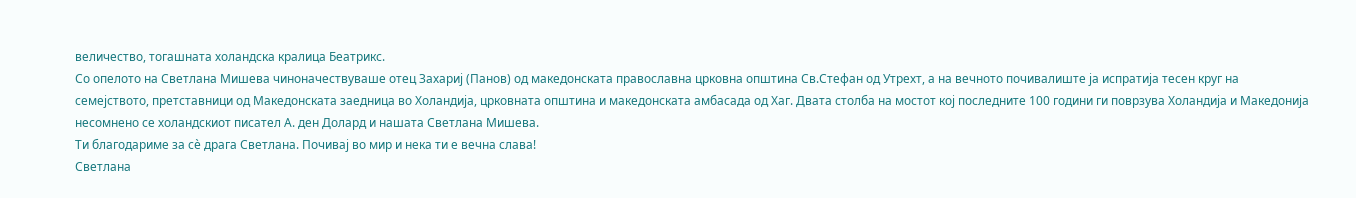величество, тогашната холандска кралица Беатрикс.
Со опелото на Светлана Мишева чиноначествуваше отец Захариј (Панов) од македонската православна црковна општина Св.Стефан од Утрехт, а на вечното почивалиште ја испратија тесен круг на семејството, претставници од Македонската заедница во Холандија, црковната општина и македонската амбасада од Хаг. Двата столба на мостот кој последните 100 години ги поврзува Холандија и Македонија несомнено се холандскиот писател А. ден Долард и нашата Светлана Мишева.
Ти благодариме за сè драга Светлана. Почивај во мир и нека ти е вечна слава!
Светлана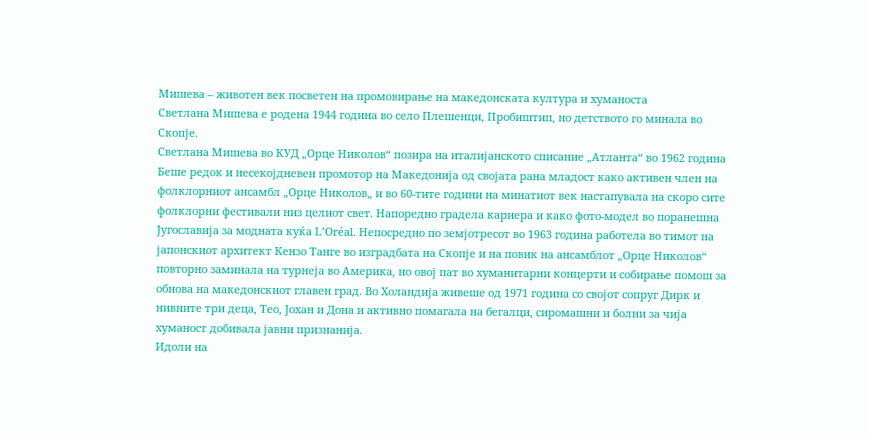Мишева – животен век посветен на промовирање на македонската култура и хуманоста
Светлана Мишева е родена 1944 година во село Плешенци, Пробиштип, но детството го минала во Скопје.
Светлана Мишева во КУД „Орце Николов“ позира на италијанското списание „Атланта“ во 1962 година
Беше редок и несекојдневен промотор на Македонија од својата рана младост како активен член на фолклорниот ансамбл „Орце Николов„ и во 60-тите години на минатиот век настапувала на скоро сите фолклорни фестивали низ целиот свет. Напоредно градела кариера и како фото-модел во поранешна Југославија за модната куќа L’Oréal. Непосредно по земјотресот во 1963 година работела во тимот на јапонскиот архитект Кензо Танге во изградбата на Скопје и на повик на ансамблот „Орце Николов“ повторно заминала на турнеја во Америка, но овој пат во хуманитарни концерти и собирање помош за обнова на македонскиот главен град. Во Холандија живеше од 1971 година со својот сопруг Дирк и нивните три деца, Тео, Јохан и Дона и активно помагала на бегалци, сиромашни и болни за чија хуманост добивала јавни признанија.
Идоли на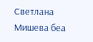Светлана Мишева беа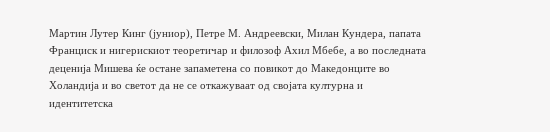Мартин Лутер Кинг (јуниор), Петре М. Андреевски, Милан Кундера, папата Франциск и нигерискиот теоретичар и филозоф Ахил Мбебе, а во последната деценија Мишева ќе остане запаметена со повикот до Македонците во Холандија и во светот да не се откажуваат од својата културна и идентитетска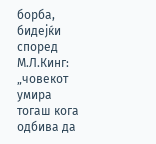борба, бидејќи според М.Л.Кинг: „човекот умира тогаш кога одбива да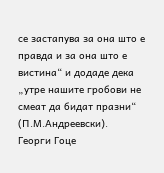се застапува за она што е правда и за она што е вистина“ и додаде дека „утре нашите гробови не смеат да бидат празни“ (П.М.Андреевски).
Георги Гоце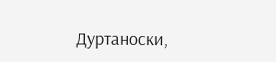Дуртаноски,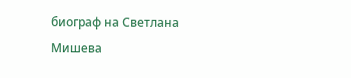биограф на Светлана Мишева